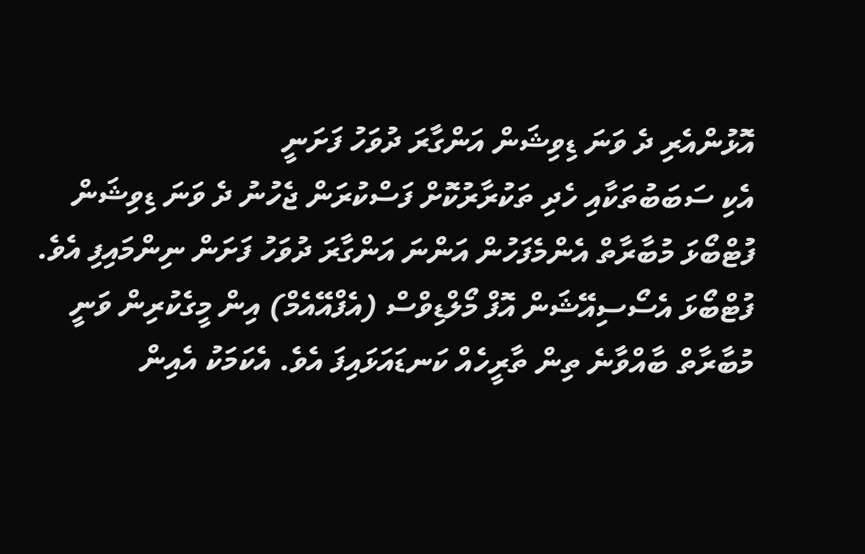އޮޅުންއެރި ދެ ވަނަ ޑިވިޝަން އަންގާރަ ދުވަހު ފަށަނީ
އެކި ސަބަބުތަކާއި ހެދި ތަކުރާރުކޮށް ފަސްކުރަން ޖެހުނު ދެ ވަނަ ޑިވިޝަން ފުޓްބޯޅަ މުބާރާތް އެންމެފަހުން އަންނަ އަންގާރަ ދުވަހު ފަށަން ނިންމައިފި އެވެ.
ފުޓްބޯޅަ އެސޯސިއޭޝަން އޮފް މޯލްޑިވްސް (އެފްއޭއެމް) އިން މީގެކުރިން ވަނީ މުބާރާތް ބާއްވާނެ ތިން ތާރީހެއް ކަނޑައަޅައިފަ އެވެ. އެކަމަކު އެއިން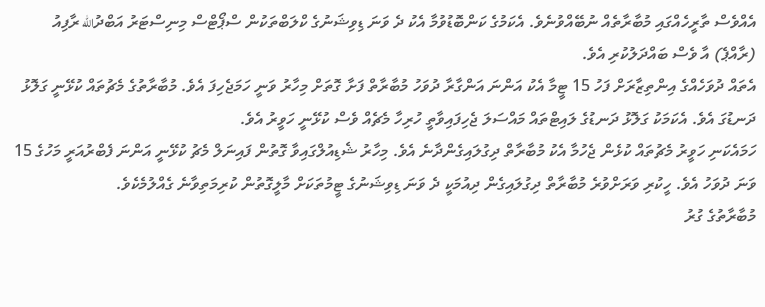އެއްވެސް ތާރީހެއްގައި މުބާރާތެއް ނުބޭއްވުނެވެ. އެކަމުގެ ކަންބޮޑުވުމާ އެކު ދެ ވަނަ ޑިވިޝަނުގެ ކްލަބްތަކުން ސްޕޯޓްސް މިނިސްޓަރު އަބްދުالله ރާފިއު (ރާއްޕެ) އާ ވެސް ބައްދަލުކުރި އެވެ.
އެތައް ދުވަހެއްގެ އިންތިޒާރަށް ފަހު 15 ޓީމާ އެކު އަންނަ އަންގާރާ ދުވަހު މުބާރާތް ފަށާ ގޮތަށް މިހާރު ވަނީ ހަމަޖެހިފަ އެވެ. މުބާރާތުގެ މެޗުތައް ކުޅޭނީ ގަލޮޅު ދަނޑުގަ އެވެ. އެކަމަކު ގަލޮޅު ދަނޑުގެ ލައިޓްތައް މައްސަލަ ޖެހިފައިވާތީ ހުރިހާ މެޗެއް ވެސް ކުޅޭނީ ހަވީރު އެވެ.
ހަމައެކަނި ހަވީރު މެޗުތައް ކުޅެން ޖެހުމާ އެކު މުބާރާތް ދިގުލައިގެންދާނެ އެވެ. މިހާރު ޝެޑިއުލްގައިވާ ގޮތުން ފައިނަލް މެޗު ކުޅޭނީ އަންނަ ފެބްރުއަރީ މަހުގެ 15 ވަނަ ދުވަހު އެވެ. ހީކުރި ވަރަށްވުރެ މުބާރާތް ދިގުލައިގެން ދިއުމަކީ ދެ ވަނަ ޑިވިޝަނުގެ ޓީމުތަކަށް މާލީގޮތުން ކުރިމަތިވާނެ ގެއްލުމެކެވެ.
މުބާރާތުގެ ގުރު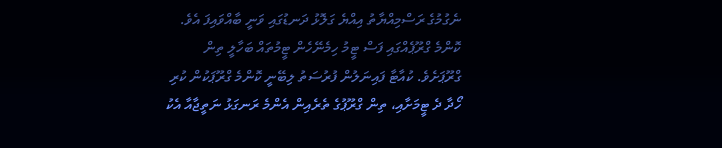ނެގުމުގެ ރަސްމިއްޔާތު އިއްޔެ ގަލޮޅު ދަނޑުގައި ވަނީ ބާއްވައިފަ އެވެ. ކޮންމެ ގްރޫޕެއްގައި ފަސް ޓީމު ހިމެނޭހެން ޓީމުތައް ބަހާލީ ތިން ގްރޫޕަށެވެ. ކުއާޓާ ފައިނަލުން ފުރުސަތު ލިބޭނީ ކޮންމެ ގްރޫޕަކުން ކުރި ހޯދާ ދެ ޓީމަށާއި، ތިން ގްރޫޕުގެ ތެރެއިން އެންމެ ރަނގަޅު ނަތީޖާއާ އެކު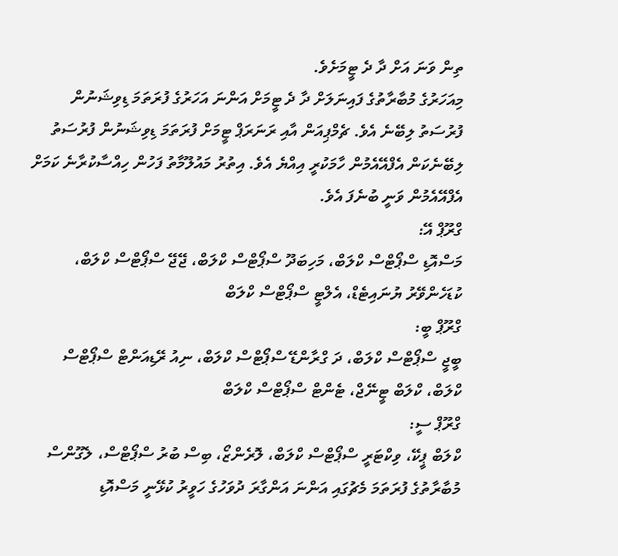ތިން ވަނަ އަށް ދާ ދެ ޓީމަށެވެ.
މިއަހަރުގެ މުބާރާތުގެ ފައިނަލަށް ދާ ދެ ޓީމަށް އަންނަ އަހަރުގެ ފުރަތަމަ ޑިވިޝަނުން ފުރުސަތު ލިބޭނެ އެވެ. ޗެމްޕިއަން އާއި ރަނަރަޕް ޓީމަށް ފުރަތަމަ ޑިވިޝަނުން ފުރުސަތު ލިބޭނެކަން އެފްއޭއެމުން ހާމަކުރީ އިއްޔެ އެވެ. އިތުރު މައުލޫމާތު ފަހުން ހިއްސާކުރާނެ ކަމަށް އެފްއޭއެމުން ވަނީ ބުނެފަ އެވެ.
ގްރޫޕް އޭ:
މަސްއޮޑި ސްޕޯޓްސް ކްލަބް، މަހިބަދޫ ސްޕޯޓްސް ކްލަބް، ޖޭޖޭ ސްޕޯޓްސް ކްލަބް، ކުޑަހެންވޭރު ޔުނައިޓެޑް، އެލްޓީ ސްޕޯޓްސް ކްލަބް
ގްރޫޕް ބީ:
ބީޖީ ސްޕޯޓްސް ކްލަބް، ދަ ގްރާންޑޭ ސްޕޯޓްސް ކްލަބް، ނިއު ރޭޑިއަންޓް ސްޕޯޓްސް ކްލަބް، ކްލަބް ޓީނޭޖް، ޓެންޓް ސްޕޯޓްސް ކްލަބް
ގްރޫޕް ސީ:
ކްލަބް ޕީކޭ، ވިކްޓަރީ ސްޕޯޓްސް ކްލަބް، ލޮރެންޒޯ، ބިސް ބުރު ސްޕޯޓްސް، ލެގޫންސް
މުބާރާތުގެ ފުރަތަމަ މެޗުގައި އަންނަ އަންގާރަ ދުވަހުގެ ހަވީރު ކުޅޭނީ މަސްއޮޑި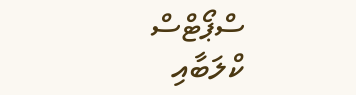ސްޕޯޓްސް ކްލަބާއި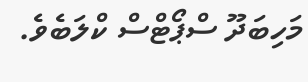މަހިބަދޫ ސްޕޯޓްސް ކްލަބެވެ.